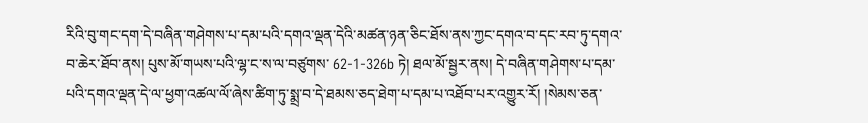རིའི་བུ་གང་དག་དེ་བཞིན་གཤེགས་པ་དམ་པའི་དགའ་ལྡན་དེའི་མཚན་ཉན་ཅིང་ཐོས་ནས་ཀྱང་དགའ་བ་དང་རབ་ཏུ་དགའ་བ་ཆེར་ཐོབ་ནས། པུས་མོ་གཡས་པའི་ལྷ་ང་ས་ལ་བཙུགས་ 62-1-326b ཏེ། ཐལ་མོ་སྦྱར་ནས། དེ་བཞིན་གཤེགས་པ་དམ་པའི་དགའ་ལྡན་དེ་ལ་ཕྱག་འཚལ་ལོ་ཞེས་ཚིག་ཏུ་སྨྲ་བ་དེ་ཐམས་ཅད་ཐེག་པ་དམ་པ་འཐོབ་པར་འགྱུར་རོ། །སེམས་ཅན་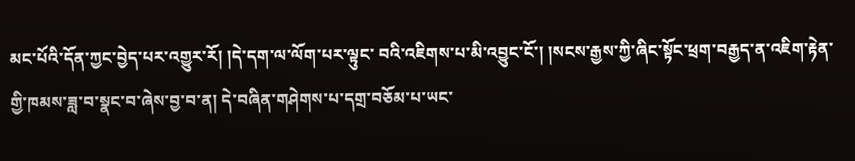མང་པོའི་དོན་ཀྱང་བྱེད་པར་འགྱུར་རོ། །དེ་དག་ལ་ལོག་པར་ལྟུང་ བའི་འཇིགས་པ་མི་འབྱུང་ངོ་། །སངས་རྒྱས་ཀྱི་ཞིང་སྟོང་ཕྲག་བརྒྱད་ན་འཇིག་རྟེན་གྱི་ཁམས་ཟླ་བ་སྣང་བ་ཞེས་བྱ་བ་ན། དེ་བཞིན་གཤེགས་པ་དགྲ་བཅོམ་པ་ཡང་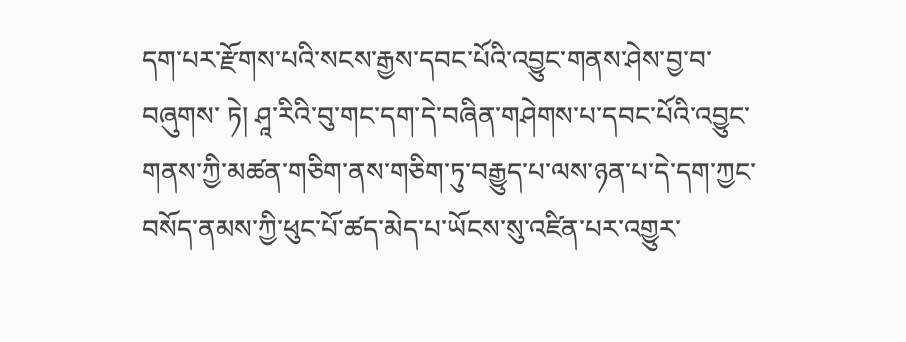དག་པར་རྫོགས་པའི་སངས་རྒྱས་དབང་པོའི་འབྱུང་གནས་ཤེས་བྱ་བ་བཞུགས་ ཏེ། ཤཱ་རིའི་བུ་གང་དག་དེ་བཞིན་གཤེགས་པ་དབང་པོའི་འབྱུང་གནས་ཀྱི་མཚན་གཅིག་ནས་གཅིག་ཏུ་བརྒྱུད་པ་ལས་ཉན་པ་དེ་དག་ཀྱང་བསོད་ནམས་ཀྱི་ཕུང་པོ་ཚད་མེད་པ་ཡོངས་སུ་འཛིན་པར་འགྱུར་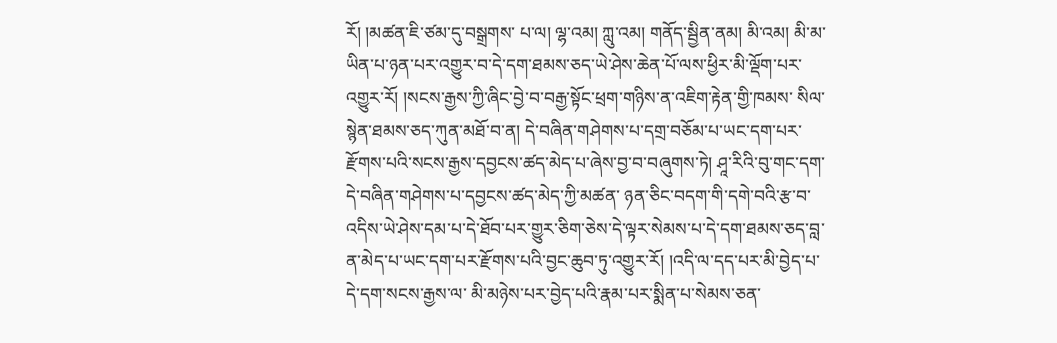རོ། །མཚན་ཇི་ཙམ་དུ་བསྒྲགས་ པ་ལ། ལྷ་འམ། ཀླུ་འམ། གནོད་སྦྱིན་ནམ། མི་འམ། མི་མ་ཡིན་པ་ཉན་པར་འགྱུར་བ་དེ་དག་ཐམས་ཅད་ཡེ་ཤེས་ཆེན་པོ་ལས་ཕྱིར་མི་ལྡོག་པར་འགྱུར་རོ། །སངས་རྒྱས་ཀྱི་ཞིང་བྱེ་བ་བརྒྱ་སྟོང་ཕྲག་གཉིས་ན་འཇིག་རྟེན་གྱི་ཁམས་ སིལ་སྙེན་ཐམས་ཅད་ཀུན་མཐོ་བ་ན། དེ་བཞིན་གཤེགས་པ་དགྲ་བཅོམ་པ་ཡང་དག་པར་རྫོགས་པའི་སངས་རྒྱས་དབྱངས་ཚད་མེད་པ་ཞེས་བྱ་བ་བཞུགས་ཏེ། ཤཱ་རིའི་བུ་གང་དག་དེ་བཞིན་གཤེགས་པ་དབྱངས་ཚད་མེད་ཀྱི་མཚན་ ཉན་ཅིང་བདག་གི་དགེ་བའི་རྩ་བ་འདིས་ཡེ་ཤེས་དམ་པ་དེ་ཐོབ་པར་གྱུར་ཅིག་ཅེས་དེ་ལྟར་སེམས་པ་དེ་དག་ཐམས་ཅད་བླ་ན་མེད་པ་ཡང་དག་པར་རྫོགས་པའི་བྱང་ཆུབ་ཏུ་འགྱུར་རོ། །འདི་ལ་དད་པར་མི་བྱེད་པ་དེ་དག་སངས་རྒྱས་ལ་ མི་མཉེས་པར་བྱེད་པའི་རྣམ་པར་སྨིན་པ་སེམས་ཅན་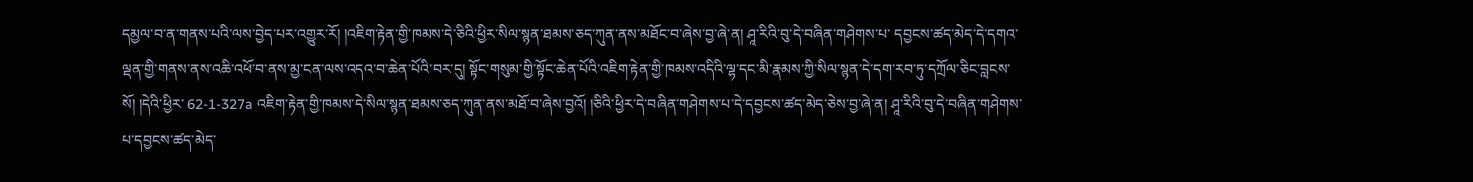དམྱལ་བ་ན་གནས་པའི་ལས་བྱེད་པར་འགྱུར་རོ། །འཇིག་རྟེན་གྱི་ཁམས་དེ་ཅིའི་ཕྱིར་སིལ་སྙན་ཐམས་ཅད་ཀུན་ནས་མཐོང་བ་ཞེས་བྱ་ཞེ་ན། ཤཱ་རིའི་བུ་དེ་བཞིན་གཤེགས་པ་ དབྱངས་ཚད་མེད་དེ་དགའ་ལྡན་གྱི་གནས་ནས་འཆི་འཕོ་བ་ནས་མྱ་ངན་ལས་འདའ་བ་ཆེན་པོའི་བར་དུ། སྟོང་གསུམ་གྱི་སྟོང་ཆེན་པོའི་འཇིག་རྟེན་གྱི་ཁམས་འདིའི་ལྷ་དང་མི་རྣམས་ཀྱི་སིལ་སྙན་དེ་དག་རབ་ཏུ་དཀྲོལ་ཅིང་བླངས་སོ། །དེའི་ཕྱིར་ 62-1-327a འཇིག་རྟེན་གྱི་ཁམས་དེ་སིལ་སྙན་ཐམས་ཅད་ཀུན་ནས་མཐོ་བ་ཞེས་བྱའོ། །ཅིའི་ཕྱིར་དེ་བཞིན་གཤེགས་པ་དེ་དབྱངས་ཚད་མེད་ཅེས་བྱ་ཞེ་ན། ཤཱ་རིའི་བུ་དེ་བཞིན་གཤེགས་པ་དབྱངས་ཚད་མེད་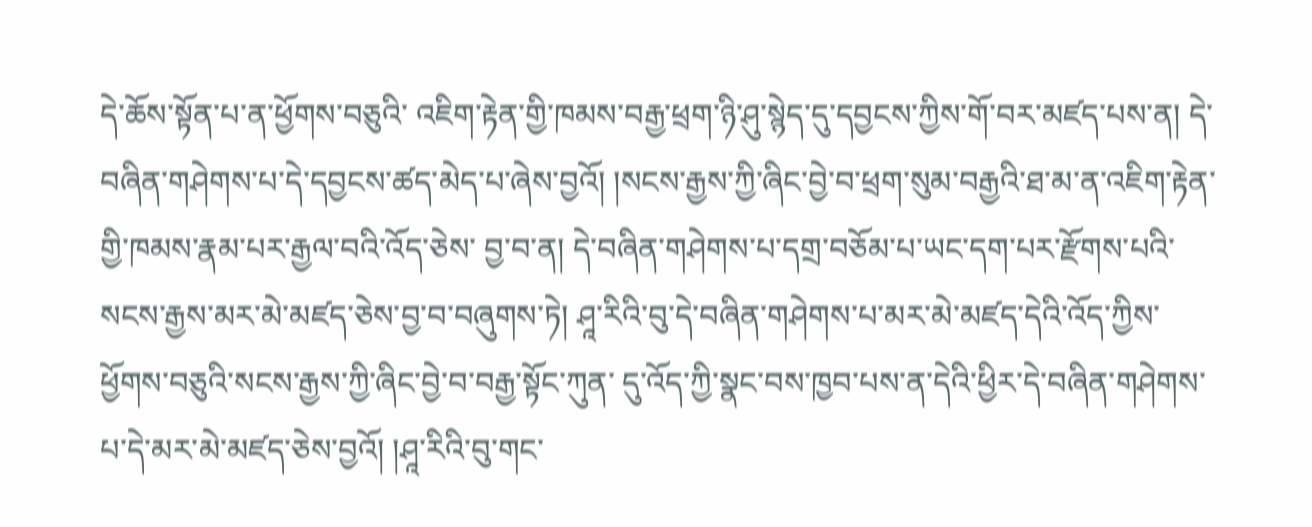དེ་ཆོས་སྟོན་པ་ན་ཕྱོགས་བཅུའི་ འཇིག་རྟེན་གྱི་ཁམས་བརྒྱ་ཕྲག་ཉི་ཤུ་སྙེད་དུ་དབྱངས་ཀྱིས་གོ་བར་མཛད་པས་ན། དེ་བཞིན་གཤེགས་པ་དེ་དབྱངས་ཚད་མེད་པ་ཞེས་བྱའོ། །སངས་རྒྱས་ཀྱི་ཞིང་བྱེ་བ་ཕྲག་སུམ་བརྒྱའི་ཐ་མ་ན་འཇིག་རྟེན་གྱི་ཁམས་རྣམ་པར་རྒྱལ་བའི་འོད་ཅེས་ བྱ་བ་ན། དེ་བཞིན་གཤེགས་པ་དགྲ་བཅོམ་པ་ཡང་དག་པར་རྫོགས་པའི་སངས་རྒྱས་མར་མེ་མཛད་ཅེས་བྱ་བ་བཞུགས་ཏེ། ཤཱ་རིའི་བུ་དེ་བཞིན་གཤེགས་པ་མར་མེ་མཛད་དེའི་འོད་ཀྱིས་ཕྱོགས་བཅུའི་སངས་རྒྱས་ཀྱི་ཞིང་བྱེ་བ་བརྒྱ་སྟོང་ཀུན་ དུ་འོད་ཀྱི་སྣང་བས་ཁྱབ་པས་ན་དེའི་ཕྱིར་དེ་བཞིན་གཤེགས་པ་དེ་མར་མེ་མཛད་ཅེས་བྱའོ། །ཤཱ་རིའི་བུ་གང་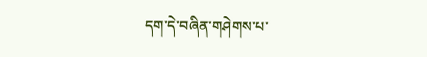དག་དེ་བཞིན་གཤེགས་པ་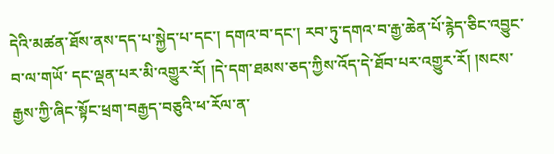དེའི་མཚན་ཐོས་ནས་དད་པ་སྐྱེད་པ་དང་། དགའ་བ་དང་། རབ་ཏུ་དགའ་བ་རྒྱ་ཆེན་པོ་རྙེད་ཅིང་འབྱུང་བ་ལ་གཡོ་ དང་ལྡན་པར་མི་འགྱུར་རོ། །དེ་དག་ཐམས་ཅད་ཀྱིས་འོད་དེ་ཐོབ་པར་འགྱུར་རོ། །སངས་རྒྱས་ཀྱི་ཞིང་སྟོང་ཕྲག་བརྒྱད་བཅུའི་ཕ་རོལ་ན་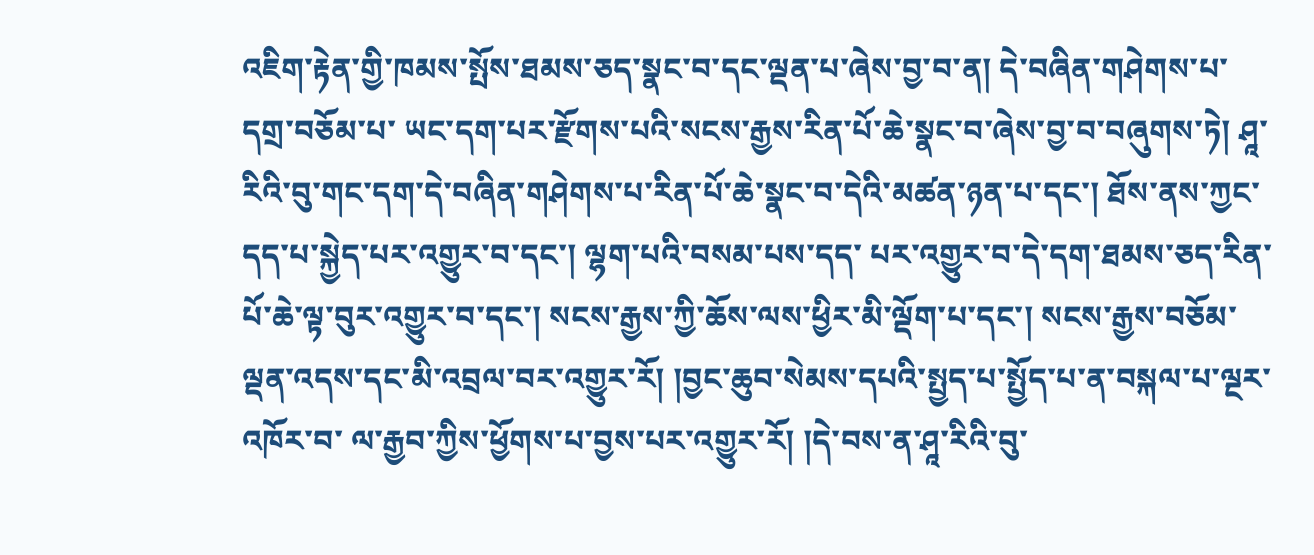འཇིག་རྟེན་གྱི་ཁམས་སྤོས་ཐམས་ཅད་སྣང་བ་དང་ལྡན་པ་ཞེས་བྱ་བ་ན། དེ་བཞིན་གཤེགས་པ་དགྲ་བཅོམ་པ་ ཡང་དག་པར་རྫོགས་པའི་སངས་རྒྱས་རིན་པོ་ཆེ་སྣང་བ་ཞེས་བྱ་བ་བཞུགས་ཏེ། ཤཱ་རིའི་བུ་གང་དག་དེ་བཞིན་གཤེགས་པ་རིན་པོ་ཆེ་སྣང་བ་དེའི་མཚན་ཉན་པ་དང་། ཐོས་ནས་ཀྱང་དད་པ་སྐྱེད་པར་འགྱུར་བ་དང་། ལྷག་པའི་བསམ་པས་དད་ པར་འགྱུར་བ་དེ་དག་ཐམས་ཅད་རིན་པོ་ཆེ་ལྟ་བུར་འགྱུར་བ་དང་། སངས་རྒྱས་ཀྱི་ཆོས་ལས་ཕྱིར་མི་ལྡོག་པ་དང་། སངས་རྒྱས་བཅོམ་ལྡན་འདས་དང་མི་འབྲལ་བར་འགྱུར་རོ། །བྱང་ཆུབ་སེམས་དཔའི་སྤྱད་པ་སྤྱོད་པ་ན་བསྐལ་པ་ལྔར་འཁོར་བ་ ལ་རྒྱབ་ཀྱིས་ཕྱོགས་པ་བྱས་པར་འགྱུར་རོ། །དེ་བས་ན་ཤཱ་རིའི་བུ་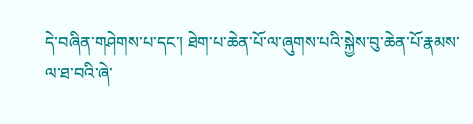དེ་བཞིན་གཤེགས་པ་དང་། ཐེག་པ་ཆེན་པོ་ལ་ཞུགས་པའི་སྐྱེས་བུ་ཆེན་པོ་རྣམས་ལ་ཐ་བའི་ཞེ་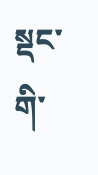སྡང་གི་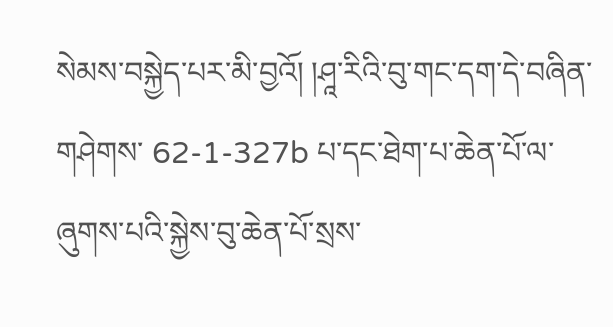སེམས་བསྐྱེད་པར་མི་བྱའོ། །ཤཱ་རིའི་བུ་གང་དག་དེ་བཞིན་གཤེགས་ 62-1-327b པ་དང་ཐེག་པ་ཆེན་པོ་ལ་ཞུགས་པའི་སྐྱེས་བུ་ཆེན་པོ་སྲས་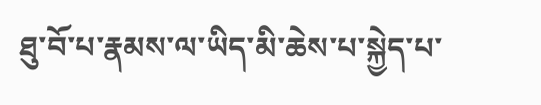ཐུ་བོ་པ་རྣམས་ལ་ཡིད་མི་ཆེས་པ་སྐྱེད་པ་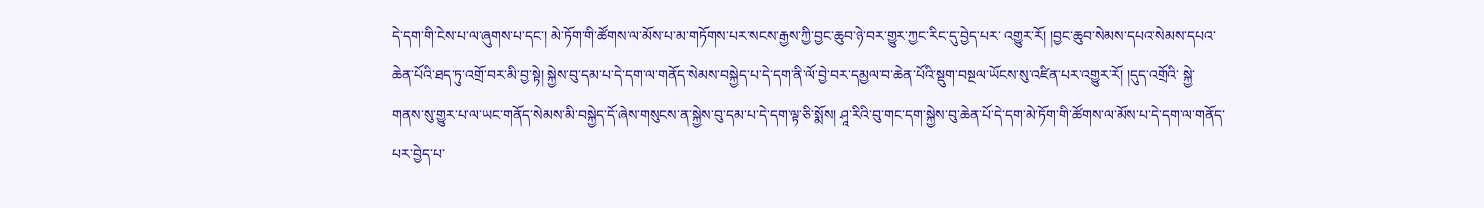དེ་དག་གི་ངེས་པ་ལ་ཞུགས་པ་དང་། མེ་ཏོག་གི་ཚོགས་ལ་མོས་པ་མ་གཏོགས་པར་སངས་རྒྱས་ཀྱི་བྱང་ཆུབ་ཉེ་བར་གྱུར་ཀྱང་རིང་དུ་བྱེད་པར་ འགྱུར་རོ། །བྱང་ཆུབ་སེམས་དཔའ་སེམས་དཔའ་ཆེན་པོའི་ཐད་ཏུ་འགྲོ་བར་མི་བྱ་སྟེ། སྐྱེས་བུ་དམ་པ་དེ་དག་ལ་གནོད་སེམས་བསྐྱེད་པ་དེ་དག་ནི་ལོ་བྱེ་བར་དམྱལ་བ་ཆེན་པོའི་སྡུག་བསྔལ་ཡོངས་སུ་འཛིན་པར་འགྱུར་རོ། །དུད་འགྲོའི་ སྐྱེ་གནས་སུ་གྱུར་པ་ལ་ཡང་གནོད་སེམས་མི་བསྐྱེད་དོ་ཞེས་གསུངས་ན་སྐྱེས་བུ་དམ་པ་དེ་དག་ལྟ་ཅི་སྨོས། ཤཱ་རིའི་བུ་གང་དག་སྐྱེས་བུ་ཆེན་པོ་དེ་དག་མེ་ཏོག་གི་ཚོགས་ལ་མོས་པ་དེ་དག་ལ་གནོད་པར་བྱེད་པ་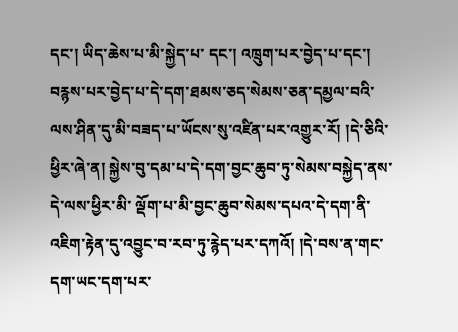དང་། ཡིད་ཆེས་པ་མི་སྐྱེད་པ་ དང་། འཁྲུག་པར་བྱེད་པ་དང་། བརྙས་པར་བྱེད་པ་དེ་དག་ཐམས་ཅད་སེམས་ཅན་དམྱལ་བའི་ལས་ཤིན་དུ་མི་བཟད་པ་ཡོངས་སུ་འཛིན་པར་འགྱུར་རོ། །དེ་ཅིའི་ཕྱིར་ཞེ་ན། སྐྱེས་བུ་དམ་པ་དེ་དག་བྱང་ཆུབ་ཏུ་སེམས་བསྐྱེད་ནས་དེ་ལས་ཕྱིར་མི་ ལྡོག་པ་མི་བྱང་ཆུབ་སེམས་དཔའ་དེ་དག་ནི་འཇིག་རྟེན་དུ་འབྱུང་བ་རབ་ཏུ་རྙེད་པར་དཀའོ། །དེ་བས་ན་གང་དག་ཡང་དག་པར་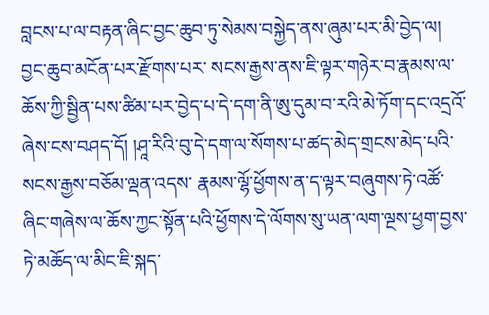བླངས་པ་ལ་བརྟན་ཞིང་བྱང་ཆུབ་ཏུ་སེམས་བསྐྱེད་ནས་ཞུམ་པར་མི་བྱེད་ལ། བྱང་ཆུབ་མངོན་པར་རྫོགས་པར་ སངས་རྒྱས་ནས་ཇི་ལྟར་གཉེར་བ་རྣམས་ལ་ཆོས་ཀྱི་སྦྱིན་པས་ཚིམ་པར་བྱེད་པ་དེ་དག་ནི་ཨུ་དུམ་བ་རའི་མེ་ཏོག་དང་འདྲའོ་ཞེས་ངས་བཤད་དོ། །ཤཱ་རིའི་བུ་དེ་དག་ལ་སོགས་པ་ཚད་མེད་གྲངས་མེད་པའི་སངས་རྒྱས་བཅོམ་ལྡན་འདས་ རྣམས་ལྷོ་ཕྱོགས་ན་ད་ལྟར་བཞུགས་ཏེ་འཚོ་ཞིང་གཞེས་ལ་ཆོས་ཀྱང་སྟོན་པའི་ཕྱོགས་དེ་ལོགས་སུ་ཡན་ལག་ལྔས་ཕྱག་བྱས་ཏེ་མཆོད་ལ་མིང་ཇི་སྐད་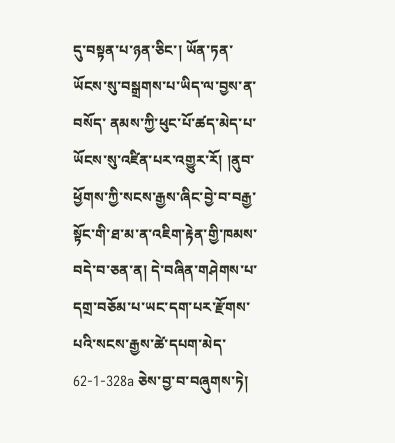དུ་བསྟན་པ་ཉན་ཅིང་། ཡོན་ཏན་ཡོངས་སུ་བསྒྲགས་པ་ཡིད་ལ་བྱས་ན་བསོད་ ནམས་ཀྱི་ཕུང་པོ་ཚད་མེད་པ་ཡོངས་སུ་འཛིན་པར་འགྱུར་རོ། །ནུབ་ཕྱོགས་ཀྱི་སངས་རྒྱས་ཞིང་བྱེ་བ་བརྒྱ་སྟོང་གི་ཐ་མ་ན་འཇིག་རྟེན་གྱི་ཁམས་བདེ་བ་ཅན་ན། དེ་བཞིན་གཤེགས་པ་དགྲ་བཅོམ་པ་ཡང་དག་པར་རྫོགས་པའི་སངས་རྒྱས་ཚེ་དཔག་མེད་ 62-1-328a ཅེས་བྱ་བ་བཞུགས་ཏེ།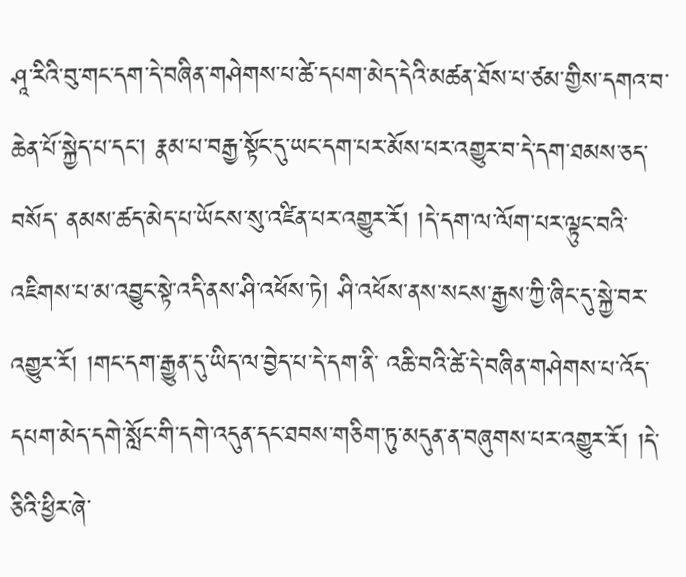ཤཱ་རིའི་བུ་གང་དག་དེ་བཞིན་གཤེགས་པ་ཚེ་དཔག་མེད་དེའི་མཚན་ཐོས་པ་ཙམ་གྱིས་དགའ་བ་ཆེན་པོ་སྐྱེད་པ་དང་། རྣམ་པ་བརྒྱ་སྟོང་དུ་ཡང་དག་པར་མོས་པར་འགྱུར་བ་དེ་དག་ཐམས་ཅད་བསོད་ ནམས་ཚད་མེད་པ་ཡོངས་སུ་འཛིན་པར་འགྱུར་རོ། །དེ་དག་ལ་ལོག་པར་ལྟུང་བའི་འཇིགས་པ་མ་འབྱུང་སྟེ་འདི་ནས་ཤི་འཕོས་ཏེ། ཤི་འཕོས་ནས་སངས་རྒྱས་ཀྱི་ཞིང་དུ་སྐྱེ་བར་འགྱུར་རོ། །གང་དག་རྒྱུན་དུ་ཡིད་ལ་བྱེད་པ་དེ་དག་ནི་ འཆི་བའི་ཚེ་དེ་བཞིན་གཤེགས་པ་འོད་དཔག་མེད་དགེ་སློང་གི་དགེ་འདུན་དང་ཐབས་གཅིག་ཏུ་མདུན་ན་བཞུགས་པར་འགྱུར་རོ། །དེ་ཅིའི་ཕྱིར་ཞེ་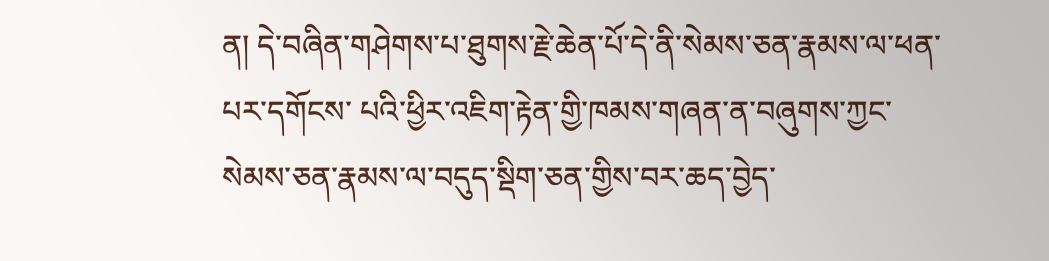ན། དེ་བཞིན་གཤེགས་པ་ཐུགས་རྗེ་ཆེན་པོ་དེ་ནི་སེམས་ཅན་རྣམས་ལ་ཕན་པར་དགོངས་ པའི་ཕྱིར་འཇིག་རྟེན་གྱི་ཁམས་གཞན་ན་བཞུགས་ཀྱང་སེམས་ཅན་རྣམས་ལ་བདུད་སྡིག་ཅན་གྱིས་བར་ཆད་བྱེད་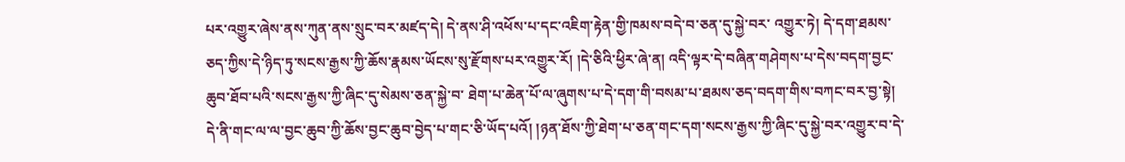པར་འགྱུར་ཞེས་ནས་ཀུན་ནས་སྲུང་བར་མཛད་དེ། དེ་ནས་ཤི་འཕོས་པ་དང་འཇིག་རྟེན་གྱི་ཁམས་བདེ་བ་ཅན་དུ་སྐྱེ་བར་ འགྱུར་ཏེ། དེ་དག་ཐམས་ཅད་ཀྱིས་དེ་ཉིད་ཏུ་སངས་རྒྱས་ཀྱི་ཆོས་རྣམས་ཡོངས་སུ་རྫོགས་པར་འགྱུར་རོ། །དེ་ཅིའི་ཕྱིར་ཞེ་ན། འདི་ལྟར་དེ་བཞིན་གཤེགས་པ་དེས་བདག་བྱང་ཆུབ་ཐོབ་པའི་སངས་རྒྱས་ཀྱི་ཞིང་དུ་སེམས་ཅན་སྐྱེ་བ་ ཐེག་པ་ཆེན་པོ་ལ་ཞུགས་པ་དེ་དག་གི་བསམ་པ་ཐམས་ཅད་བདག་གིས་བཀང་བར་བྱ་སྟེ། དེ་ནི་གང་ལ་ལ་བྱང་ཆུབ་ཀྱི་ཆོས་བྱང་ཆུབ་བྱེད་པ་གང་ཅི་ཡོད་པའོ། །ཉན་ཐོས་ཀྱི་ཐེག་པ་ཅན་གང་དག་སངས་རྒྱས་ཀྱི་ཞིང་དུ་སྐྱེ་བར་འགྱུར་བ་དེ་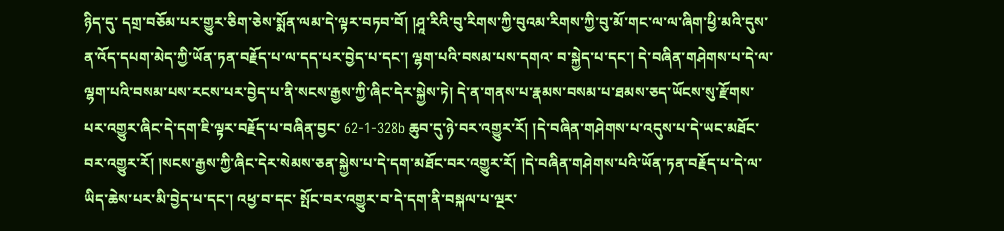ཉིད་དུ་ དགྲ་བཅོམ་པར་གྱུར་ཅིག་ཅེས་སྨོན་ལམ་དེ་ལྟར་བཏབ་བོ། །ཤཱ་རིའི་བུ་རིགས་ཀྱི་བུའམ་རིགས་ཀྱི་བུ་མོ་གང་ལ་ལ་ཞིག་ཕྱི་མའི་དུས་ན་འོད་དཔག་མེད་ཀྱི་ཡོན་ཏན་བརྗོད་པ་ལ་དད་པར་བྱེད་པ་དང་། ལྷག་པའི་བསམ་པས་དགའ་ བ་སྐྱེད་པ་དང་། དེ་བཞིན་གཤེགས་པ་དེ་ལ་ལྷག་པའི་བསམ་པས་རངས་པར་བྱེད་པ་ནི་སངས་རྒྱས་ཀྱི་ཞིང་དེར་སྐྱེས་ཏེ། དེ་ན་གནས་པ་རྣམས་བསམ་པ་ཐམས་ཅད་ཡོངས་སུ་རྫོགས་པར་འགྱུར་ཞིང་དེ་དག་ཇི་ལྟར་བརྗོད་པ་བཞིན་བྱང་ 62-1-328b ཆུབ་དུ་ཉེ་བར་འགྱུར་རོ། །དེ་བཞིན་གཤེགས་པ་འདུས་པ་དེ་ཡང་མཐོང་བར་འགྱུར་རོ། །སངས་རྒྱས་ཀྱི་ཞིང་དེར་སེམས་ཅན་སྐྱེས་པ་དེ་དག་མཐོང་བར་འགྱུར་རོ། །དེ་བཞིན་གཤེགས་པའི་ཡོན་ཏན་བརྗོད་པ་དེ་ལ་ཡིད་ཆེས་པར་མི་བྱེད་པ་དང་། འཕྱ་བ་དང་ སྤོང་བར་འགྱུར་བ་དེ་དག་ནི་བསྐལ་པ་ལྔར་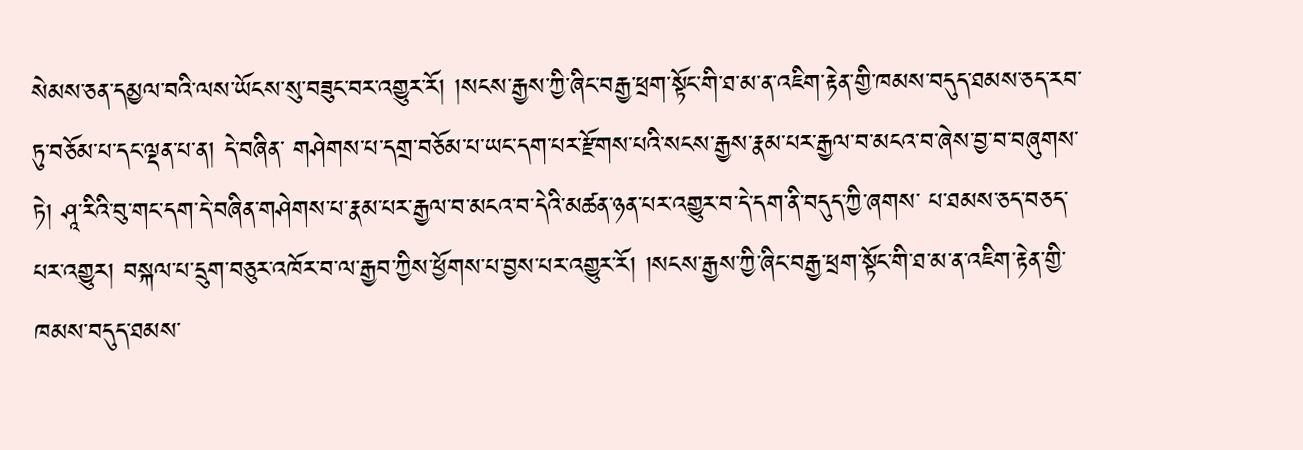སེམས་ཅན་དམྱལ་བའི་ལས་ཡོངས་སུ་བཟུང་བར་འགྱུར་རོ། །སངས་རྒྱས་ཀྱི་ཞིང་བརྒྱ་ཕྲག་སྟོང་གི་ཐ་མ་ན་འཇིག་རྟེན་གྱི་ཁམས་བདུད་ཐམས་ཅད་རབ་ཏུ་བཅོམ་པ་དང་ལྡན་པ་ན། དེ་བཞིན་ གཤེགས་པ་དགྲ་བཅོམ་པ་ཡང་དག་པར་རྫོགས་པའི་སངས་རྒྱས་རྣམ་པར་རྒྱལ་བ་མངའ་བ་ཞེས་བྱ་བ་བཞུགས་ཏེ། ཤཱ་རིའི་བུ་གང་དག་དེ་བཞིན་གཤེགས་པ་རྣམ་པར་རྒྱལ་བ་མངའ་བ་དེའི་མཚན་ཉན་པར་འགྱུར་བ་དེ་དག་ནི་བདུད་ཀྱི་ཞགས་ པ་ཐམས་ཅད་བཅད་པར་འགྱུར། བསྐལ་པ་དྲུག་བཅུར་འཁོར་བ་ལ་རྒྱབ་ཀྱིས་ཕྱོགས་པ་བྱས་པར་འགྱུར་རོ། །སངས་རྒྱས་ཀྱི་ཞིང་བརྒྱ་ཕྲག་སྟོང་གི་ཐ་མ་ན་འཇིག་རྟེན་གྱི་ཁམས་བདུད་ཐམས་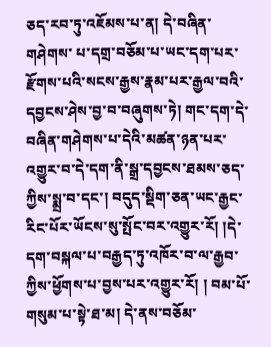ཅད་རབ་ཏུ་འཇོམས་པ་ན། དེ་བཞིན་གཤེགས་ པ་དགྲ་བཅོམ་པ་ཡང་དག་པར་རྫོགས་པའི་སངས་རྒྱས་རྣམ་པར་རྒྱལ་བའི་དབྱངས་ཤེས་བྱ་བ་བཞུགས་ཏེ། གང་དག་དེ་བཞིན་གཤེགས་པ་དེའི་མཚན་ཉན་པར་འགྱུར་བ་དེ་དག་ནི་སྒྲ་དབྱངས་ཐམས་ཅད་ཀྱིས་སྨྲ་བ་དང་། བདུད་སྡིག་ཅན་ཡང་རྒྱང་ རིང་པོར་ཡོངས་སུ་སྤོང་བར་འགྱུར་རོ། །དེ་དག་བསྐལ་པ་བརྒྱད་ཏུ་འཁོར་བ་ལ་རྒྱབ་ཀྱིས་ཕྱོགས་པ་བྱས་པར་འགྱུར་རོ། ། བམ་པོ་གསུམ་པ་སྟེ་ཐ་མ། དེ་ནས་བཅོམ་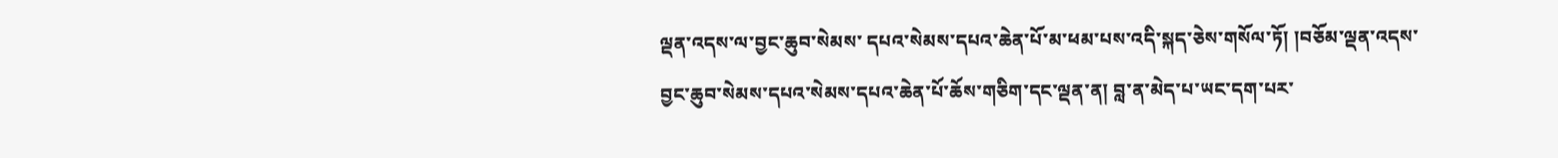ལྡན་འདས་ལ་བྱང་ཆུབ་སེམས་ དཔའ་སེམས་དཔའ་ཆེན་པོ་མ་ཕམ་པས་འདི་སྐད་ཅེས་གསོལ་ཏོ། །བཅོམ་ལྡན་འདས་བྱང་ཆུབ་སེམས་དཔའ་སེམས་དཔའ་ཆེན་པོ་ཆོས་གཅིག་དང་ལྡན་ན། བླ་ན་མེད་པ་ཡང་དག་པར་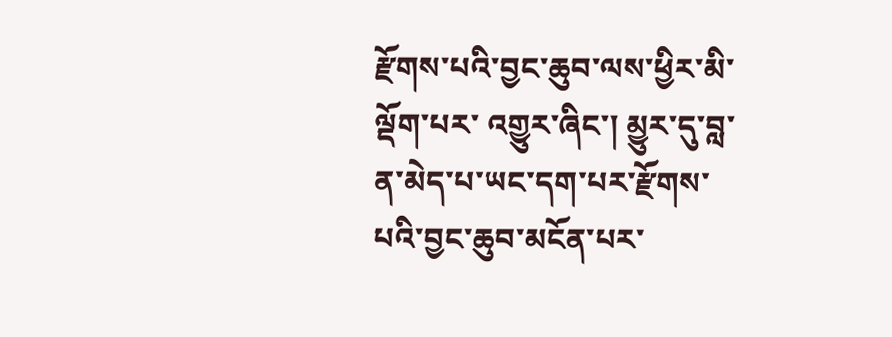རྫོགས་པའི་བྱང་ཆུབ་ལས་ཕྱིར་མི་ལྡོག་པར་ འགྱུར་ཞིང་། མྱུར་དུ་བླ་ན་མེད་པ་ཡང་དག་པར་རྫོགས་པའི་བྱང་ཆུབ་མངོན་པར་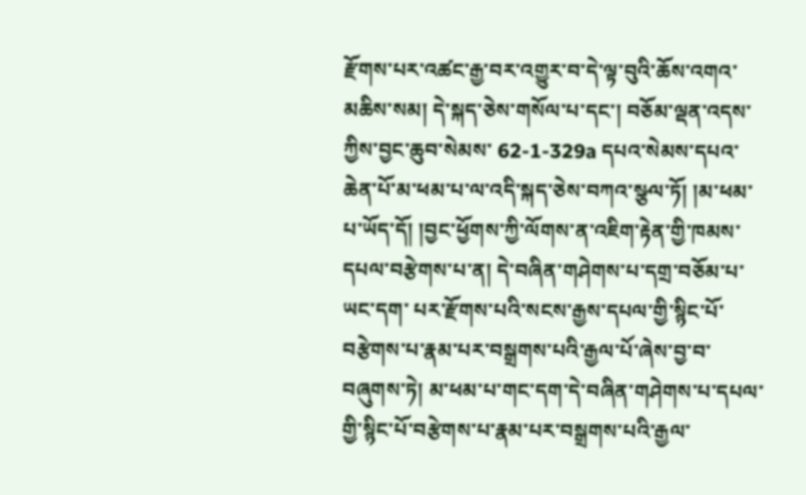རྫོགས་པར་འཚང་རྒྱ་བར་འགྱུར་བ་དེ་ལྟ་བུའི་ཆོས་འགའ་མཆིས་སམ། དེ་སྐད་ཅེས་གསོལ་པ་དང་། བཅོམ་ལྡན་འདས་ཀྱིས་བྱང་ཆུབ་སེམས་ 62-1-329a དཔའ་སེམས་དཔའ་ཆེན་པོ་མ་ཕམ་པ་ལ་འདི་སྐད་ཅེས་བཀའ་སྩལ་ཏོ། །མ་ཕམ་པ་ཡོད་དོ། །བྱང་ཕྱོགས་ཀྱི་ལོགས་ན་འཇིག་རྟེན་གྱི་ཁམས་དཔལ་བརྩེགས་པ་ན། དེ་བཞིན་གཤེགས་པ་དགྲ་བཅོམ་པ་ཡང་དག་ པར་རྫོགས་པའི་སངས་རྒྱས་དཔལ་གྱི་སྙིང་པོ་བརྩེགས་པ་རྣམ་པར་བསྒྲགས་པའི་རྒྱལ་པོ་ཞེས་བྱ་བ་བཞུགས་ཏེ། མ་ཕམ་པ་གང་དག་དེ་བཞིན་གཤེགས་པ་དཔལ་གྱི་སྙིང་པོ་བརྩེགས་པ་རྣམ་པར་བསྒྲགས་པའི་རྒྱལ་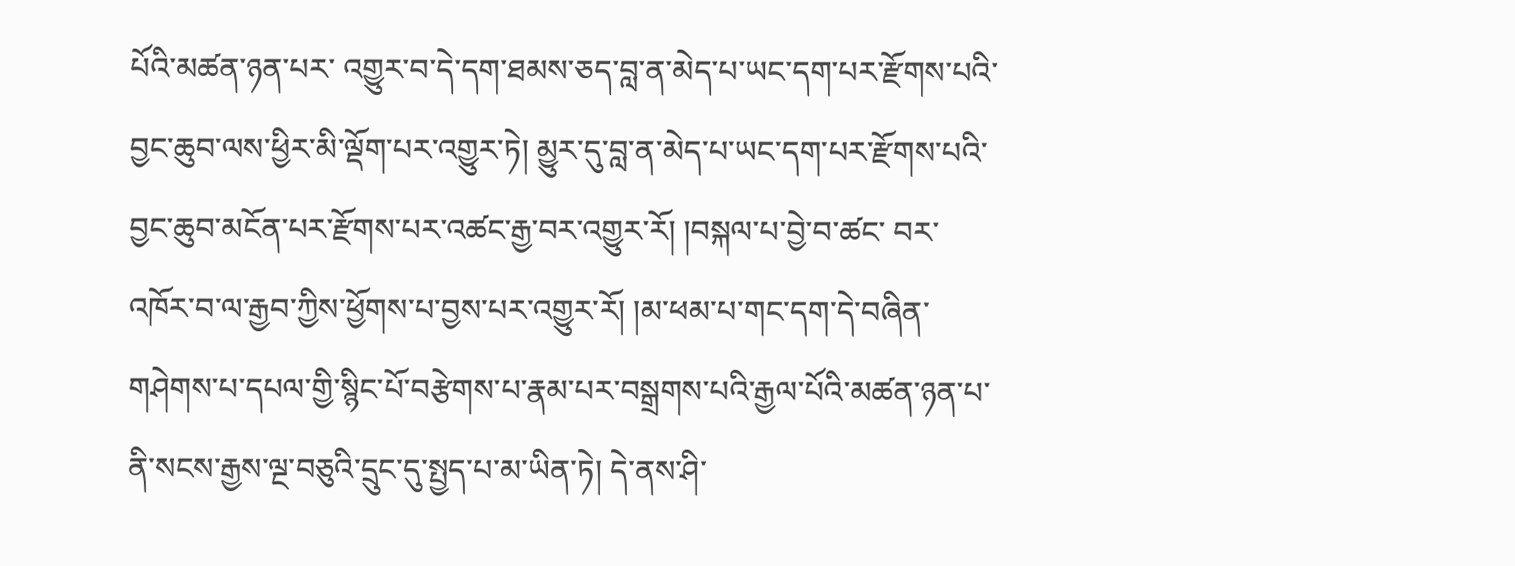པོའི་མཚན་ཉན་པར་ འགྱུར་བ་དེ་དག་ཐམས་ཅད་བླ་ན་མེད་པ་ཡང་དག་པར་རྫོགས་པའི་བྱང་ཆུབ་ལས་ཕྱིར་མི་ལྡོག་པར་འགྱུར་ཏེ། མྱུར་དུ་བླ་ན་མེད་པ་ཡང་དག་པར་རྫོགས་པའི་བྱང་ཆུབ་མངོན་པར་རྫོགས་པར་འཚང་རྒྱ་བར་འགྱུར་རོ། །བསྐལ་པ་བྱེ་བ་ཚང་ བར་འཁོར་བ་ལ་རྒྱབ་ཀྱིས་ཕྱོགས་པ་བྱས་པར་འགྱུར་རོ། །མ་ཕམ་པ་གང་དག་དེ་བཞིན་གཤེགས་པ་དཔལ་གྱི་སྙིང་པོ་བརྩེགས་པ་རྣམ་པར་བསྒྲགས་པའི་རྒྱལ་པོའི་མཚན་ཉན་པ་ནི་སངས་རྒྱས་ལྔ་བཅུའི་དྲུང་དུ་སྤྱད་པ་མ་ཡིན་ཏེ། དེ་ནས་ཤི་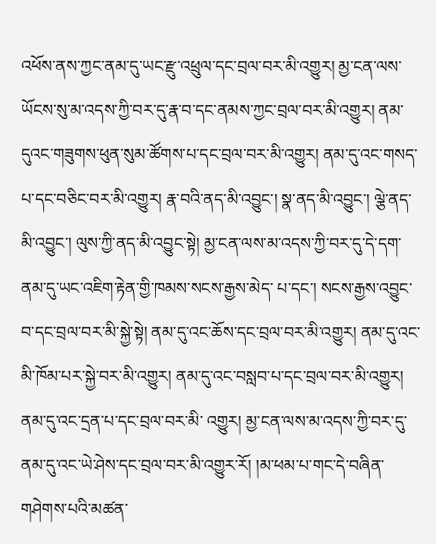འཕོས་ནས་ཀྱང་ནམ་དུ་ཡང་རྫུ་འཕྲུལ་དང་བྲལ་བར་མི་འགྱུར། མྱ་ངན་ལས་ཡོངས་སུ་མ་འདས་ཀྱི་བར་དུ་རྣ་བ་དང་ནམས་ཀྱང་བྲལ་བར་མི་འགྱུར། ནམ་དུའང་གཟུགས་ཕུན་སུམ་ཚོགས་པ་དང་བྲལ་བར་མི་འགྱུར། ནམ་དུ་འང་གསད་པ་དང་བཅིང་བར་མི་འགྱུར། རྣ་བའི་ནད་མི་འབྱུང་། སྣ་ནད་མི་འབྱུང་། ལྕེ་ནད་མི་འབྱུང་། ལུས་ཀྱི་ནད་མི་འབྱུང་སྟེ། མྱ་ངན་ལས་མ་འདས་ཀྱི་བར་དུ་དེ་དག་ནམ་དུ་ཡང་འཇིག་རྟེན་གྱི་ཁམས་སངས་རྒྱས་མེད་ པ་དང་། སངས་རྒྱས་འབྱུང་བ་དང་བྲལ་བར་མི་སྐྱེ་སྟེ། ནམ་དུ་འང་ཆོས་དང་བྲལ་བར་མི་འགྱུར། ནམ་དུ་འང་མི་ཁོམ་པར་སྐྱེ་བར་མི་འགྱུར། ནམ་དུ་འང་བསླབ་པ་དང་བྲལ་བར་མི་འགྱུར། ནམ་དུ་འང་དྲན་པ་དང་བྲལ་བར་མི་ འགྱུར། མྱ་ངན་ལས་མ་འདས་ཀྱི་བར་དུ་ནམ་དུ་འང་ཡེ་ཤེས་དང་བྲལ་བར་མི་འགྱུར་རོ། །མ་ཕམ་པ་གང་དེ་བཞིན་གཤེགས་པའི་མཚན་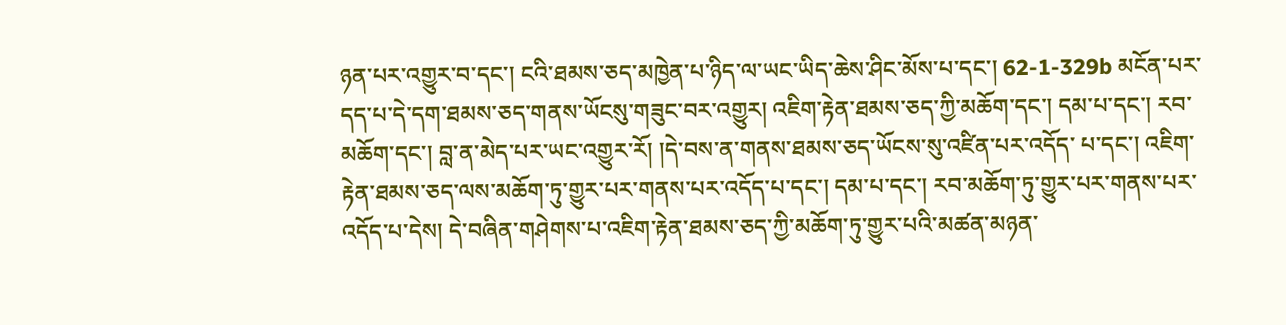ཉན་པར་འགྱུར་བ་དང་། ངའི་ཐམས་ཅད་མཁྱེན་པ་ཉིད་ལ་ཡང་ཡིད་ཆེས་ཤིང་མོས་པ་དང་། 62-1-329b མངོན་པར་དད་པ་དེ་དག་ཐམས་ཅད་གནས་ཡོངསུ་གཟུང་བར་འགྱུར། འཇིག་རྟེན་ཐམས་ཅད་ཀྱི་མཆོག་དང་། དམ་པ་དང་། རབ་མཆོག་དང་། བླ་ན་མེད་པར་ཡང་འགྱུར་རོ། །དེ་བས་ན་གནས་ཐམས་ཅད་ཡོངས་སུ་འཛིན་པར་འདོད་ པ་དང་། འཇིག་རྟེན་ཐམས་ཅད་ལས་མཆོག་ཏུ་གྱུར་པར་གནས་པར་འདོད་པ་དང་། དམ་པ་དང་། རབ་མཆོག་ཏུ་གྱུར་པར་གནས་པར་འདོད་པ་དེས། དེ་བཞིན་གཤེགས་པ་འཇིག་རྟེན་ཐམས་ཅད་ཀྱི་མཆོག་ཏུ་གྱུར་པའི་མཚན་མཉན་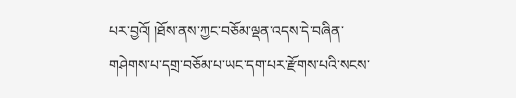པར་བྱའོ། །ཐོས་ནས་ཀྱང་བཅོམ་ལྡན་འདས་དེ་བཞིན་གཤེགས་པ་དགྲ་བཅོམ་པ་ཡང་དག་པར་རྫོགས་པའི་སངས་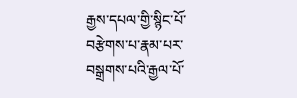རྒྱས་དཔལ་གྱི་སྙིང་པོ་བརྩེགས་པ་རྣམ་པར་བསྒྲགས་པའི་རྒྱལ་པོ་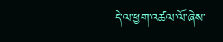དེ་ལ་ཕྱག་འཚལ་ལོ་ཞེས་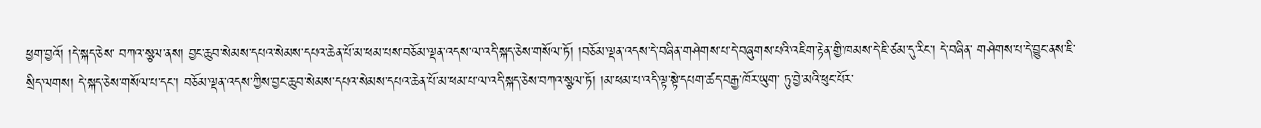ཕྱག་བྱའོ། །དེ་སྐད་ཅེས་ བཀའ་སྩལ་ནས། བྱང་ཆུབ་སེམས་དཔའ་སེམས་དཔའ་ཆེན་པོ་མ་ཕམ་པས་བཅོམ་ལྡན་འདས་ལ་འདི་སྐད་ཅེས་གསོལ་ཏོ། །བཅོམ་ལྡན་འདས་དེ་བཞིན་གཤེགས་པ་དེ་བཞུགས་པའི་འཇིག་རྟེན་གྱི་ཁམས་དེ་ཇི་ཙམ་དུ་རིང་། དེ་བཞིན་ གཤེགས་པ་དེ་བྱུང་ནས་ཇི་སྲིད་ལགས། དེ་སྐད་ཅེས་གསོལ་པ་དང་། བཅོམ་ལྡན་འདས་ཀྱིས་བྱང་ཆུབ་སེམས་དཔའ་སེམས་དཔའ་ཆེན་པོ་མ་ཕམ་པ་ལ་འདི་སྐད་ཅེས་བཀའ་སྩལ་ཏོ། །མ་ཕམ་པ་འདི་ལྟ་སྟེ་དཔག་ཚད་བརྒྱ་ཁོར་ཡུག་ ཏུ་བྱེ་མའི་ཕུང་པོར་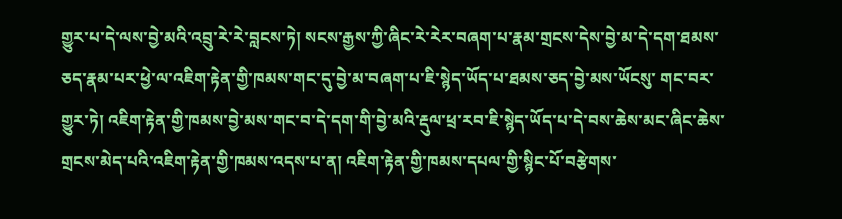གྱུར་པ་དེ་ལས་བྱེ་མའི་འབྲུ་རེ་རེ་བླངས་ཏེ། སངས་རྒྱས་ཀྱི་ཞིང་རེ་རེར་བཞག་པ་རྣམ་གྲངས་དེས་བྱེ་མ་དེ་དག་ཐམས་ཅད་རྣམ་པར་ཕྱེ་ལ་འཇིག་རྟེན་གྱི་ཁམས་གང་དུ་བྱེ་མ་བཞག་པ་ཇི་སྙེད་ཡོད་པ་ཐམས་ཅད་བྱེ་མས་ཡོངསུ་ གང་བར་གྱུར་ཏེ། འཇིག་རྟེན་གྱི་ཁམས་བྱེ་མས་གང་བ་དེ་དག་གི་བྱེ་མའི་རྡུལ་ཕྲ་རབ་ཇི་སྙེད་ཡོད་པ་དེ་བས་ཆེས་མང་ཞིང་ཆེས་གྲངས་མེད་པའི་འཇིག་རྟེན་གྱི་ཁམས་འདས་པ་ན། འཇིག་རྟེན་གྱི་ཁམས་དཔལ་གྱི་སྙིང་པོ་བརྩེགས་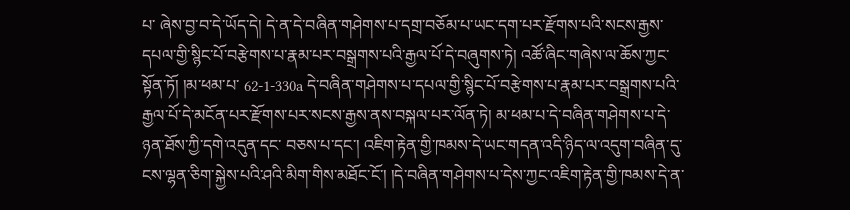པ་ ཞེས་བྱ་བ་དེ་ཡོད་དེ། དེ་ན་དེ་བཞིན་གཤེགས་པ་དགྲ་བཅོམ་པ་ཡང་དག་པར་རྫོགས་པའི་སངས་རྒྱས་དཔལ་གྱི་སྙིང་པོ་བརྩེགས་པ་རྣམ་པར་བསྒྲགས་པའི་རྒྱལ་པོ་དེ་བཞུགས་ཏེ། འཚོ་ཞིང་གཞེས་ལ་ཆོས་ཀྱང་སྟོན་ཏོ། །མ་ཕམ་པ་ 62-1-330a དེ་བཞིན་གཤེགས་པ་དཔལ་གྱི་སྙིང་པོ་བརྩེགས་པ་རྣམ་པར་བསྒྲགས་པའི་རྒྱལ་པོ་དེ་མངོན་པར་རྫོགས་པར་སངས་རྒྱས་ནས་བསྐལ་པར་ལོན་ཏེ། མ་ཕམ་པ་དེ་བཞིན་གཤེགས་པ་དེ་ཉན་ཐོས་ཀྱི་དགེ་འདུན་དང་ བཅས་པ་དང་། འཇིག་རྟེན་གྱི་ཁམས་དེ་ཡང་གདན་འདི་ཉིད་ལ་འདུག་བཞིན་དུ་ངས་ལྷན་ཅིག་སྐྱེས་པའི་ཤའི་མིག་གིས་མཐོང་ངོ་། །དེ་བཞིན་གཤེགས་པ་དེས་ཀྱང་འཇིག་རྟེན་གྱི་ཁམས་དེ་ན་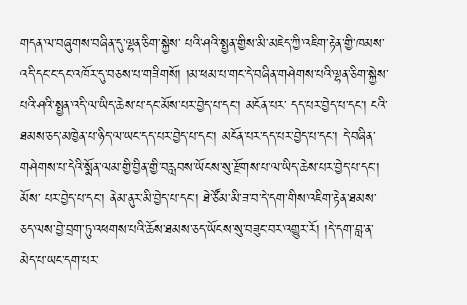གདན་ལ་བཞུགས་བཞིན་དུ་ལྷན་ཅིག་སྐྱེས་ པའི་ཤའི་སྤྱན་གྱིས་མི་མཇེད་ཀྱི་འཇིག་རྟེན་གྱི་ཁམས་འདི་དང་ང་དང་འཁོར་དུ་བཅས་པ་གཟིགསོ། །མ་ཕམ་པ་གང་དེ་བཞིན་གཤེགས་པའི་ལྷན་ཅིག་སྐྱེས་པའི་ཤའི་སྤྱན་འདི་ལ་ཡིད་ཆེས་པ་དང་མོས་པར་བྱེད་པ་དང་། མངོན་པར་ དད་པར་བྱེད་པ་དང་། ངའི་ཐམས་ཅད་མཁྱེན་པ་ཉིད་ལ་ཡང་དད་པར་བྱེད་པ་དང་། མངོན་པར་དད་པར་བྱེད་པ་དང་། དེ་བཞིན་གཤེགས་པ་དེའི་སྨོན་ལམ་གྱི་བྱིན་གྱི་བརླབས་ཡོངས་སུ་རྫོགས་པ་ལ་ཡིད་ཆེས་པར་བྱེད་པ་དང་། མོས་ པར་བྱེད་པ་དང་། ནེམ་ནུར་མི་བྱེད་པ་དང་། ཐེ་ཙོམ་མི་ཟ་བ་དེ་དག་གིས་འཇིག་རྟེན་ཐམས་ཅད་ལས་བྱེ་བྲག་ཏུ་འཕགས་པའི་ཆོས་ཐམས་ཅད་ཡོངས་སུ་བཟུང་བར་འགྱུར་རོ། །དེ་དག་བླ་ན་མེད་པ་ཡང་དག་པར་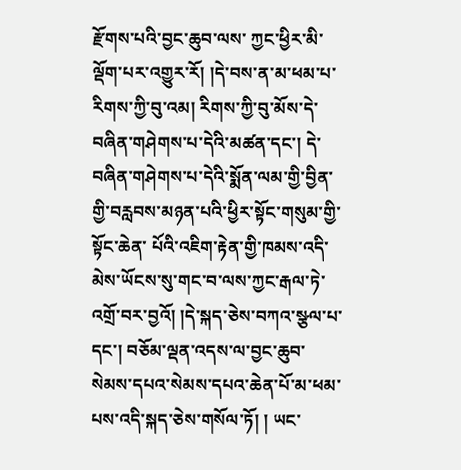རྫོགས་པའི་བྱང་ཆུབ་ལས་ ཀྱང་ཕྱིར་མི་ལྡོག་པར་འགྱུར་རོ། །དེ་བས་ན་མ་ཕམ་པ་རིགས་ཀྱི་བུ་འམ། རིགས་ཀྱི་བུ་མོས་དེ་བཞིན་གཤེགས་པ་དེའི་མཚན་དང་། དེ་བཞིན་གཤེགས་པ་དེའི་སྨོན་ལམ་གྱི་བྱིན་གྱི་བརླབས་མཉན་པའི་ཕྱིར་སྟོང་གསུམ་གྱི་སྟོང་ཆེན་ པོའི་འཇིག་རྟེན་གྱི་ཁམས་འདི་མེས་ཡོངས་སུ་གང་བ་ལས་ཀྱང་རྒལ་ཏེ་འགྲོ་བར་བྱའོ། །དེ་སྐད་ཅེས་བཀའ་སྩལ་པ་དང་། བཅོམ་ལྡན་འདས་ལ་བྱང་ཆུབ་སེམས་དཔའ་སེམས་དཔའ་ཆེན་པོ་མ་ཕམ་པས་འདི་སྐད་ཅེས་གསོལ་ཏོ། ། ཡང་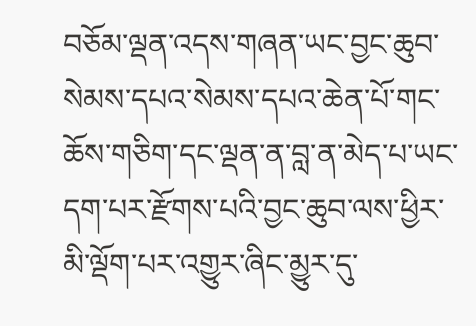བཅོམ་ལྡན་འདས་གཞན་ཡང་བྱང་ཆུབ་སེམས་དཔའ་སེམས་དཔའ་ཆེན་པོ་གང་ཆོས་གཅིག་དང་ལྡན་ན་བླ་ན་མེད་པ་ཡང་དག་པར་རྫོགས་པའི་བྱང་ཆུབ་ལས་ཕྱིར་མི་ལྡོག་པར་འགྱུར་ཞིང་མྱུར་དུ་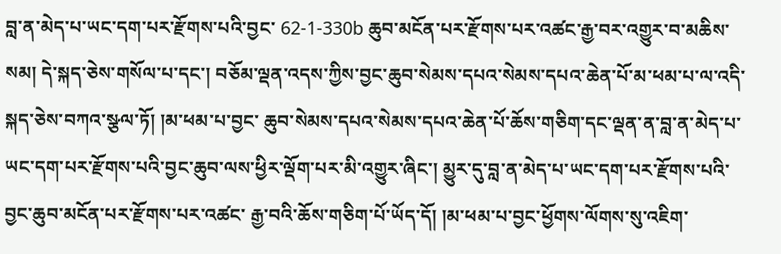བླ་ན་མེད་པ་ཡང་དག་པར་རྫོགས་པའི་བྱང་ 62-1-330b ཆུབ་མངོན་པར་རྫོགས་པར་འཚང་རྒྱ་བར་འགྱུར་བ་མཆིས་སམ། དེ་སྐད་ཅེས་གསོལ་པ་དང་། བཅོམ་ལྡན་འདས་ཀྱིས་བྱང་ཆུབ་སེམས་དཔའ་སེམས་དཔའ་ཆེན་པོ་མ་ཕམ་པ་ལ་འདི་སྐད་ཅེས་བཀའ་སྩལ་ཏོ། །མ་ཕམ་པ་བྱང་ ཆུབ་སེམས་དཔའ་སེམས་དཔའ་ཆེན་པོ་ཆོས་གཅིག་དང་ལྡན་ན་བླ་ན་མེད་པ་ཡང་དག་པར་རྫོགས་པའི་བྱང་ཆུབ་ལས་ཕྱིར་ལྡོག་པར་མི་འགྱུར་ཞིང་། མྱུར་དུ་བླ་ན་མེད་པ་ཡང་དག་པར་རྫོགས་པའི་བྱང་ཆུབ་མངོན་པར་རྫོགས་པར་འཚང་ རྒྱ་བའི་ཆོས་གཅིག་པོ་ཡོད་དོ། །མ་ཕམ་པ་བྱང་ཕྱོགས་ལོགས་སུ་འཇིག་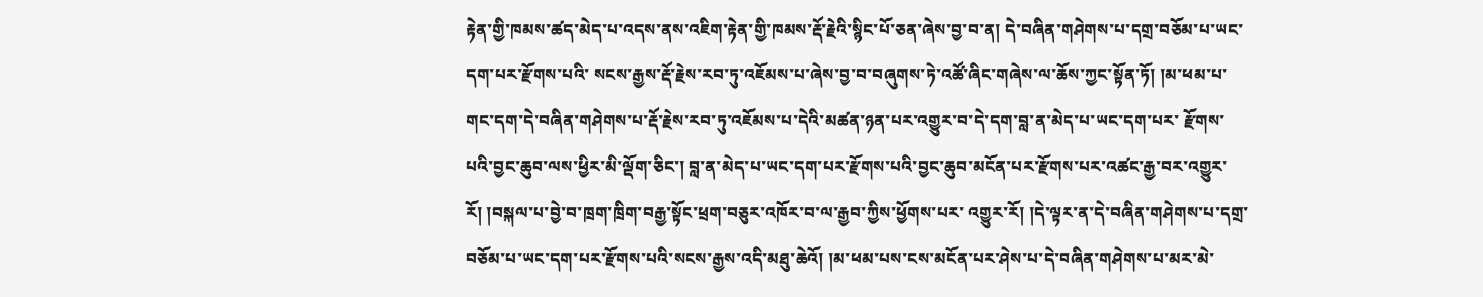རྟེན་གྱི་ཁམས་ཚད་མེད་པ་འདས་ནས་འཇིག་རྟེན་གྱི་ཁམས་རྡོ་རྗེའི་སྙིང་པོ་ཅན་ཞེས་བྱ་བ་ན། དེ་བཞིན་གཤེགས་པ་དགྲ་བཅོམ་པ་ཡང་དག་པར་རྫོགས་པའི་ སངས་རྒྱས་རྡོ་རྗེས་རབ་ཏུ་འཇོམས་པ་ཞེས་བྱ་བ་བཞུགས་ཏེ་འཚོ་ཞིང་གཞེས་ལ་ཆོས་ཀྱང་སྟོན་ཏོ། །མ་ཕམ་པ་གང་དག་དེ་བཞིན་གཤེགས་པ་རྡོ་རྗེས་རབ་ཏུ་འཇོམས་པ་དེའི་མཚན་ཉན་པར་འགྱུར་བ་དེ་དག་བླ་ན་མེད་པ་ཡང་དག་པར་ རྫོགས་པའི་བྱང་ཆུབ་ལས་ཕྱིར་མི་ལྡོག་ཅིང་། བླ་ན་མེད་པ་ཡང་དག་པར་རྫོགས་པའི་བྱང་ཆུབ་མངོན་པར་རྫོགས་པར་འཚང་རྒྱ་བར་འགྱུར་རོ། །བསྐལ་པ་བྱེ་བ་ཁྲག་ཁྲིག་བརྒྱ་སྟོང་ཕྲག་བཅུར་འཁོར་བ་ལ་རྒྱབ་ཀྱིས་ཕྱོགས་པར་ འགྱུར་རོ། །དེ་ལྟར་ན་དེ་བཞིན་གཤེགས་པ་དགྲ་བཅོམ་པ་ཡང་དག་པར་རྫོགས་པའི་སངས་རྒྱས་འདི་མཐུ་ཆེའོ། །མ་ཕམ་པས་ངས་མངོན་པར་ཤེས་པ་དེ་བཞིན་གཤེགས་པ་མར་མེ་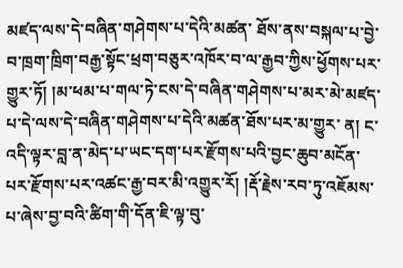མཛད་ལས་དེ་བཞིན་གཤེགས་པ་དེའི་མཚན་ ཐོས་ནས་བསྐལ་པ་བྱེ་བ་ཁྲག་ཁྲིག་བརྒྱ་སྟོང་ཕྲག་བཅུར་འཁོར་བ་ལ་རྒྱབ་ཀྱིས་ཕྱོགས་པར་གྱུར་ཏོ། །མ་ཕམ་པ་གལ་ཏེ་ངས་དེ་བཞིན་གཤེགས་པ་མར་མེ་མཛད་པ་དེ་ལས་དེ་བཞིན་གཤེགས་པ་དེའི་མཚན་ཐོས་པར་མ་གྱུར་ ན། ང་འདི་ལྟར་བླ་ན་མེད་པ་ཡང་དག་པར་རྫོགས་པའི་བྱང་ཆུབ་མངོན་པར་རྫོགས་པར་འཚང་རྒྱ་བར་མི་འགྱུར་རོ། །རྡོ་རྗེས་རབ་ཏུ་འཇོམས་པ་ཞེས་བྱ་བའི་ཚིག་གི་དོན་ཇི་ལྟ་བུ་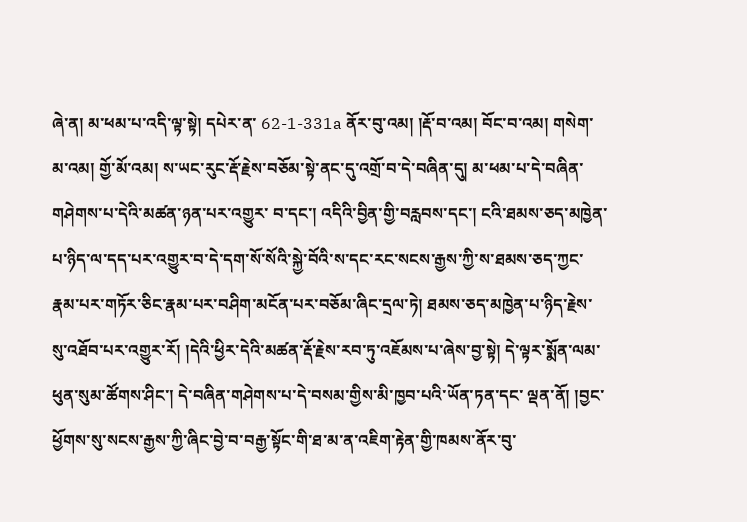ཞེ་ན། མ་ཕམ་པ་འདི་ལྟ་སྟེ། དཔེར་ན་ 62-1-331a ནོར་བུ་འམ། །རྡོ་བ་འམ། བོང་བ་འམ། གསེག་མ་འམ། གྱོ་མོ་འམ། ས་ཡང་རུང་རྡོ་རྗེས་བཅོམ་སྟེ་ནང་དུ་འགྲོ་བ་དེ་བཞིན་དུ། མ་ཕམ་པ་དེ་བཞིན་གཤེགས་པ་དེའི་མཚན་ཉན་པར་འགྱུར་ བ་དང་། འདིའི་བྱིན་གྱི་བརླབས་དང་། ངའི་ཐམས་ཅད་མཁྱེན་པ་ཉིད་ལ་དད་པར་འགྱུར་བ་དེ་དག་སོ་སོའི་སྐྱེ་བོའི་ས་དང་རང་སངས་རྒྱས་ཀྱི་ས་ཐམས་ཅད་ཀྱང་རྣམ་པར་གཏོར་ཅིང་རྣམ་པར་བཤིག་མངོན་པར་བཅོམ་ཞིང་དྲལ་ཏེ། ཐམས་ཅད་མཁྱེན་པ་ཉིད་རྗེས་སུ་འཐོབ་པར་འགྱུར་རོ། །དེའི་ཕྱིར་དེའི་མཚན་རྡོ་རྗེས་རབ་ཏུ་འཇོམས་པ་ཞེས་བྱ་སྟེ། དེ་ལྟར་སྨོན་ལམ་ཕུན་སུམ་ཚོགས་ཤིང་། དེ་བཞིན་གཤེགས་པ་དེ་བསམ་གྱིས་མི་ཁྱབ་པའི་ཡོན་ཏན་དང་ ལྡན་ནོ། །བྱང་ཕྱོགས་སུ་སངས་རྒྱས་ཀྱི་ཞིང་བྱེ་བ་བརྒྱ་སྟོང་གི་ཐ་མ་ན་འཇིག་རྟེན་གྱི་ཁམས་ནོར་བུ་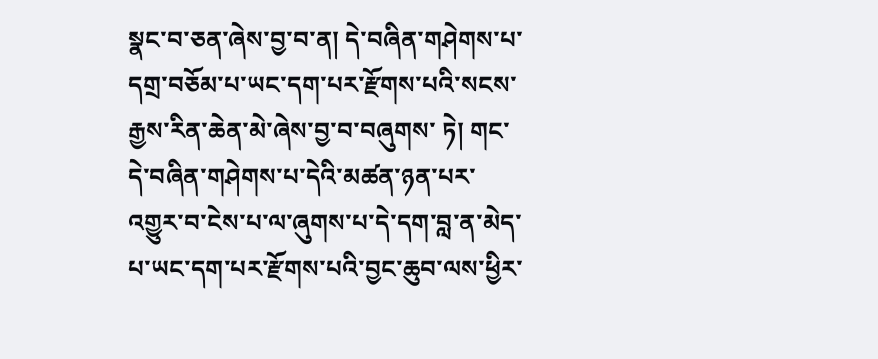སྣང་བ་ཅན་ཞེས་བྱ་བ་ན། དེ་བཞིན་གཤེགས་པ་དགྲ་བཅོམ་པ་ཡང་དག་པར་རྫོགས་པའི་སངས་རྒྱས་རིན་ཆེན་མེ་ཞེས་བྱ་བ་བཞུགས་ ཏེ། གང་དེ་བཞིན་གཤེགས་པ་དེའི་མཚན་ཉན་པར་འགྱུར་བ་ངེས་པ་ལ་ཞུགས་པ་དེ་དག་བླ་ན་མེད་པ་ཡང་དག་པར་རྫོགས་པའི་བྱང་ཆུབ་ལས་ཕྱིར་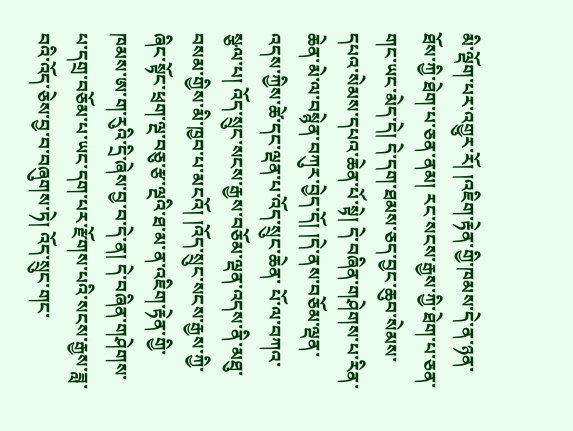མི་ལྡོག་པར་འགྱུར་རོ། །འཇིག་རྟེན་གྱི་ཁམས་དེ་ན་ཉན་ཐོས་ཀྱི་ཐེག་པ་ཅན་ནམ། རང་སངས་རྒྱས་ཀྱི་ཐེག་པ་ཅན་གང་ཡང་མེད་དེ། དེ་དག་ཐམས་ཅད་བྱང་ཆུབ་སེམས་དཔའ་སེམས་དཔའ་ཆེན་པོ་སྟེ། དེ་བཞིན་གཤེགས་པ་རིན་ཆེན་མེ་ལ་བསྙེན་བཀུར་བྱེད་དོ། །དེ་ནས་བཅོམ་ལྡན་འདས་ཀྱིས་ཚེ་དང་ལྡན་པ་འོད་སྲུང་ཆེན་ པོ་ལ་བཀའ་སྩལ་པ། འོད་སྲུང་སངས་རྒྱས་བཅོམ་ལྡན་འདས་ནི་མཐུ་བསམ་གྱིས་མི་ཁྱབ་པ་མངའོ། །འོད་སྲུང་སངས་རྒྱས་ཀྱི་ཞིང་སྟོང་ཕྲག་ལྔ་བཅུ་རྩ་ལྔའི་ཐ་མ་ན་འཇིག་རྟེན་གྱི་ཁམས་ཨ་ག་རུའི་དྲི་ཞེས་བྱ་བ་དེ་ན། དེ་བཞིན་གཤེགས་ པ་དགྲ་བཅོམ་པ་ཡང་དག་པར་རྫོགས་པའི་སངས་རྒྱས་ཟླ་བའི་འོད་ཅེས་བྱ་བ་བཞུགས་ཏེ། འོད་སྲུང་གང་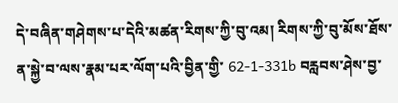དེ་བཞིན་གཤེགས་པ་དེའི་མཚན་རིགས་ཀྱི་བུ་འམ། རིགས་ཀྱི་བུ་མོས་ཐོས་ན་སྐྱེ་བ་ལས་རྣམ་པར་ལོག་པའི་བྱིན་གྱི་ 62-1-331b བརླབས་ཤེས་བྱ་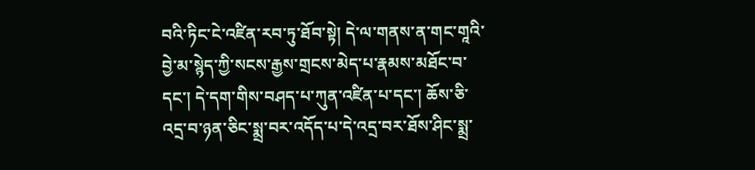བའི་ཏིང་ངེ་འཛིན་རབ་ཏུ་ཐོབ་སྟེ། དེ་ལ་གནས་ན་གང་གཱའི་བྱེ་མ་སྙེད་ཀྱི་སངས་རྒྱས་གྲངས་མེད་པ་རྣམས་མཐོང་བ་དང་། དེ་དག་གིས་བཤད་པ་ཀུན་འཛིན་པ་དང་། ཆོས་ཅི་འདྲ་བ་ཉན་ཅིང་སྨྲ་བར་འདོད་པ་དེ་འདྲ་བར་ཐོས་ཤིང་སྨྲ་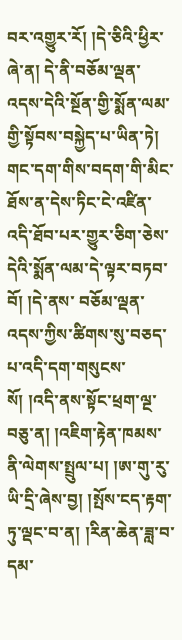བར་འགྱུར་རོ། །དེ་ཅིའི་ཕྱིར་ཞེ་ན། དེ་ནི་བཅོམ་ལྡན་འདས་དེའི་སྔོན་གྱི་སྨོན་ལམ་གྱི་སྟོབས་བསྐྱེད་པ་ཡིན་ཏེ། གང་དག་གིས་བདག་གི་མིང་ཐོས་ན་དེས་ཏིང་ངེ་འཛིན་འདི་ཐོབ་པར་གྱུར་ཅིག་ཅེས་དེའི་སྨོན་ལམ་དེ་ལྟར་བཏབ་བོ། །དེ་ནས་ བཅོམ་ལྡན་འདས་ཀྱིས་ཚིགས་སུ་བཅད་པ་འདི་དག་གསུངས་སོ། །འདི་ནས་སྟོང་ཕྲག་ལྔ་བཅུ་ན། །འཇིག་རྟེན་ཁམས་ནི་ལེགས་སྤྲུལ་པ། །ཨ་གུ་རུ་ཡི་དྲི་ཞེས་བྱ། །སྤོས་ངད་རྟག་ཏུ་ལྡང་བ་ན། །རིན་ཆེན་ཟླ་བ་དམ་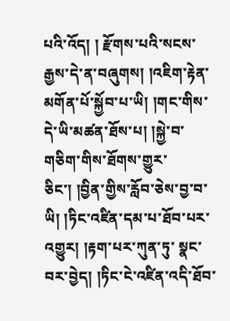པའི་འོད། ། རྫོགས་པའི་སངས་རྒྱས་དེ་ན་བཞུགས། །འཇིག་རྟེན་མགོན་པོ་སྐྱོབ་པ་ཡི། །གང་གིས་དེ་ཡི་མཚན་ཐོས་པ། །སྐྱེ་བ་གཅིག་གིས་ཐོགས་གྱུར་ཅིང་། །བྱིན་གྱིས་རློབ་ཅེས་བྱ་བ་ཡི། །ཏིང་འཛིན་དམ་པ་ཐོབ་པར་འགྱུར། །རྟག་པར་ཀུན་ཏུ་ སྣང་བར་བྱེད། །ཏིང་ངེ་འཛིན་འདི་ཐོབ་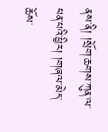ནས་ནི། །སྲོག་ཆགས་ཀུན་ལ་ཕན་པའི་ཕྱིར། །གཞལ་མེད་ཆོས་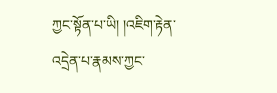ཀྱང་སྟོན་པ་ཡི། །འཇིག་རྟེན་འདྲེན་པ་རྣམས་ཀྱང་